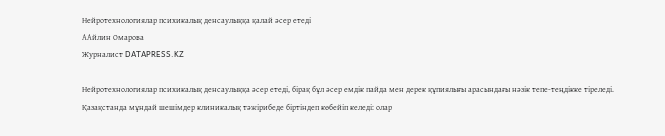Нейротехнологиялар психикалық денсаулыққа қалай әсер етеді
ААйлин Омарова
Журналист DATAPRESS.KZ

Нейротехнологиялар психикалық денсаулыққа әсер етеді, бірақ бұл әсер емдік пайда мен дерек құпиялығы арасындағы нәзік тепе-теңдікке тіреледі. Қазақстанда мұндай шешімдер клиникалық тәжірибеде біртіндеп көбейіп келеді: олар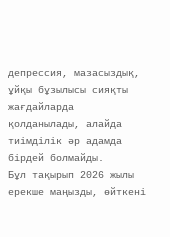депрессия, мазасыздық, ұйқы бұзылысы сияқты жағдайларда қолданылады, алайда тиімділік әр адамда бірдей болмайды.
Бұл тақырып 2026 жылы ерекше маңызды, өйткені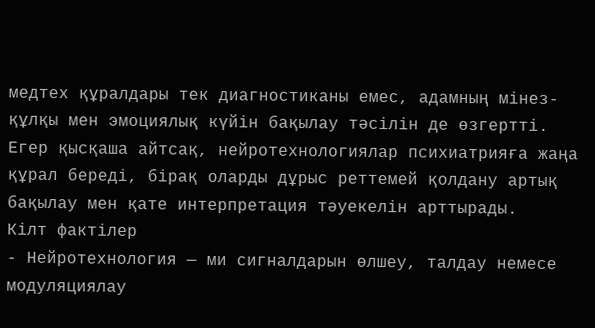медтех құралдары тек диагностиканы емес, адамның мінез-құлқы мен эмоциялық күйін бақылау тәсілін де өзгертті. Егер қысқаша айтсақ, нейротехнологиялар психиатрияға жаңа құрал береді, бірақ оларды дұрыс реттемей қолдану артық бақылау мен қате интерпретация тәуекелін арттырады.
Кілт фактілер
- Нейротехнология — ми сигналдарын өлшеу, талдау немесе модуляциялау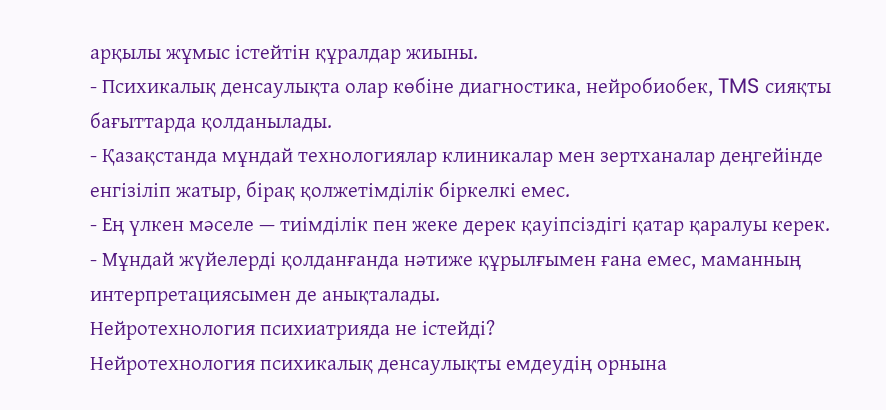арқылы жұмыс істейтін құралдар жиыны.
- Психикалық денсаулықта олар көбіне диагностика, нейробиобек, TMS сияқты бағыттарда қолданылады.
- Қазақстанда мұндай технологиялар клиникалар мен зертханалар деңгейінде енгізіліп жатыр, бірақ қолжетімділік біркелкі емес.
- Ең үлкен мәселе — тиімділік пен жеке дерек қауіпсіздігі қатар қаралуы керек.
- Мұндай жүйелерді қолданғанда нәтиже құрылғымен ғана емес, маманның интерпретациясымен де анықталады.
Нейротехнология психиатрияда не істейді?
Нейротехнология психикалық денсаулықты емдеудің орнына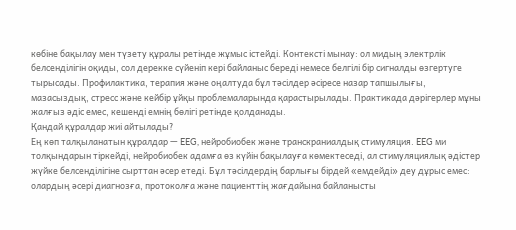көбіне бақылау мен түзету құралы ретінде жұмыс істейді. Контексті мынау: ол мидың электрлік белсенділігін оқиды, сол дерекке сүйеніп кері байланыс береді немесе белгілі бір сигналды өзгертуге тырысады. Профилактика, терапия және оңалтуда бұл тәсілдер әсіресе назар тапшылығы, мазасыздық, стресс және кейбір ұйқы проблемаларында қарастырылады. Практикада дәрігерлер мұны жалғыз әдіс емес, кешенді емнің бөлігі ретінде қолданады.
Қандай құралдар жиі айтылады?
Ең көп талқыланатын құралдар — EEG, нейробиобек және транскраниалдық стимуляция. EEG ми толқындарын тіркейді, нейробиобек адамға өз күйін бақылауға көмектеседі, ал стимуляциялық әдістер жүйке белсенділігіне сырттан әсер етеді. Бұл тәсілдердің барлығы бірдей «емдейді» деу дұрыс емес: олардың әсері диагнозға, протоколға және пациенттің жағдайына байланысты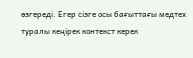өзгереді. Егер сізге осы бағыттағы медтех туралы кеңірек контекст керек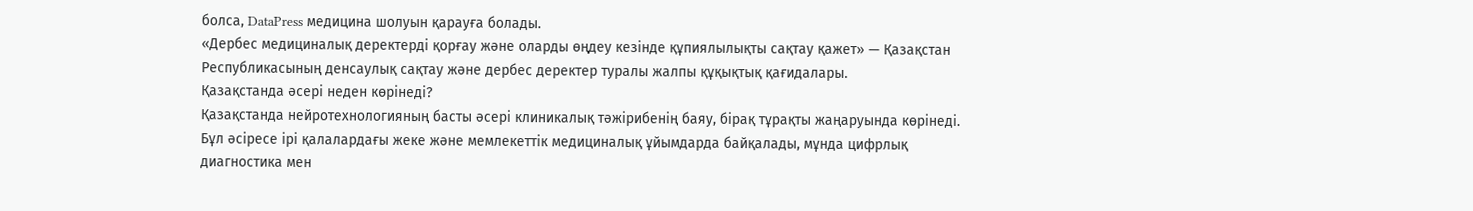болса, DataPress медицина шолуын қарауға болады.
«Дербес медициналық деректерді қорғау және оларды өңдеу кезінде құпиялылықты сақтау қажет» — Қазақстан Республикасының денсаулық сақтау және дербес деректер туралы жалпы құқықтық қағидалары.
Қазақстанда әсері неден көрінеді?
Қазақстанда нейротехнологияның басты әсері клиникалық тәжірибенің баяу, бірақ тұрақты жаңаруында көрінеді. Бұл әсіресе ірі қалалардағы жеке және мемлекеттік медициналық ұйымдарда байқалады, мұнда цифрлық диагностика мен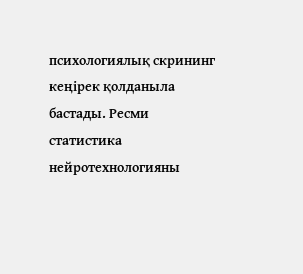психологиялық скрининг кеңірек қолданыла бастады. Ресми статистика нейротехнологияны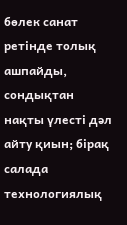бөлек санат ретінде толық ашпайды, сондықтан нақты үлесті дәл айту қиын; бірақ салада технологиялық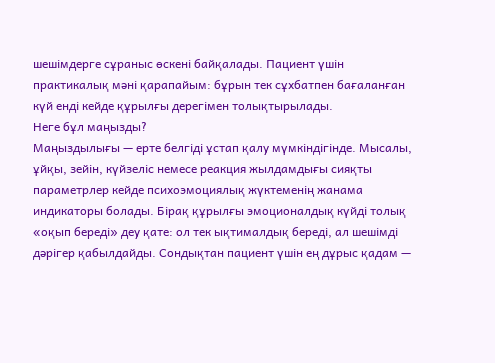шешімдерге сұраныс өскені байқалады. Пациент үшін практикалық мәні қарапайым: бұрын тек сұхбатпен бағаланған күй енді кейде құрылғы дерегімен толықтырылады.
Неге бұл маңызды?
Маңыздылығы — ерте белгіді ұстап қалу мүмкіндігінде. Мысалы, ұйқы, зейін, күйзеліс немесе реакция жылдамдығы сияқты параметрлер кейде психоэмоциялық жүктеменің жанама индикаторы болады. Бірақ құрылғы эмоционалдық күйді толық «оқып береді» деу қате: ол тек ықтималдық береді, ал шешімді дәрігер қабылдайды. Сондықтан пациент үшін ең дұрыс қадам —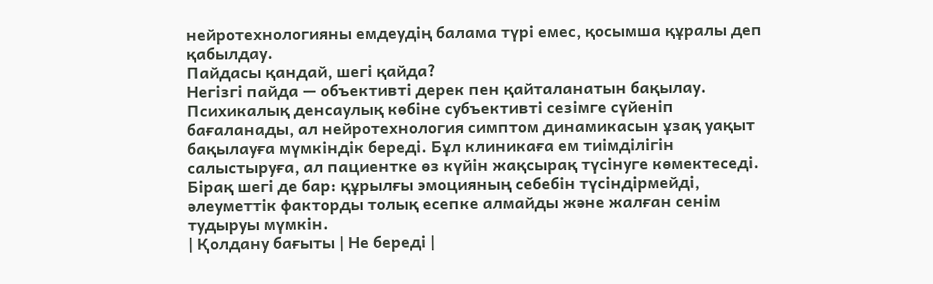нейротехнологияны емдеудің балама түрі емес, қосымша құралы деп қабылдау.
Пайдасы қандай, шегі қайда?
Негізгі пайда — объективті дерек пен қайталанатын бақылау. Психикалық денсаулық көбіне субъективті сезімге сүйеніп бағаланады, ал нейротехнология симптом динамикасын ұзақ уақыт бақылауға мүмкіндік береді. Бұл клиникаға ем тиімділігін салыстыруға, ал пациентке өз күйін жақсырақ түсінуге көмектеседі. Бірақ шегі де бар: құрылғы эмоцияның себебін түсіндірмейді, әлеуметтік факторды толық есепке алмайды және жалған сенім тудыруы мүмкін.
| Қолдану бағыты | Не береді |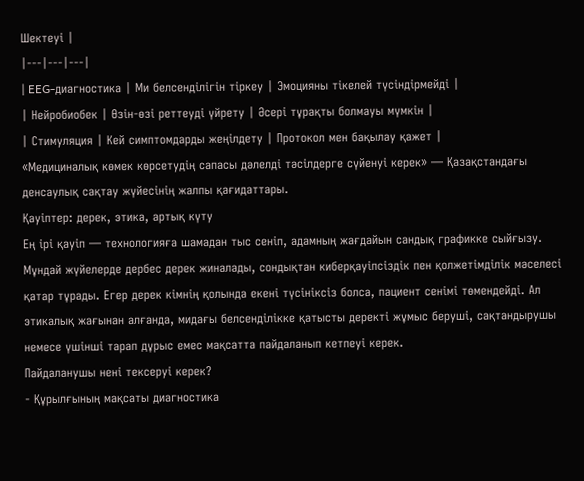Шектеуі |
|---|---|---|
| EEG-диагностика | Ми белсенділігін тіркеу | Эмоцияны тікелей түсіндірмейді |
| Нейробиобек | Өзін-өзі реттеуді үйрету | Әсері тұрақты болмауы мүмкін |
| Стимуляция | Кей симптомдарды жеңілдету | Протокол мен бақылау қажет |
«Медициналық көмек көрсетудің сапасы дәлелді тәсілдерге сүйенуі керек» — Қазақстандағы денсаулық сақтау жүйесінің жалпы қағидаттары.
Қауіптер: дерек, этика, артық күту
Ең ірі қауіп — технологияға шамадан тыс сеніп, адамның жағдайын сандық графикке сыйғызу. Мұндай жүйелерде дербес дерек жиналады, сондықтан киберқауіпсіздік пен қолжетімділік мәселесі қатар тұрады. Егер дерек кімнің қолында екені түсініксіз болса, пациент сенімі төмендейді. Ал этикалық жағынан алғанда, мидағы белсенділікке қатысты деректі жұмыс беруші, сақтандырушы немесе үшінші тарап дұрыс емес мақсатта пайдаланып кетпеуі керек.
Пайдаланушы нені тексеруі керек?
- Құрылғының мақсаты диагностика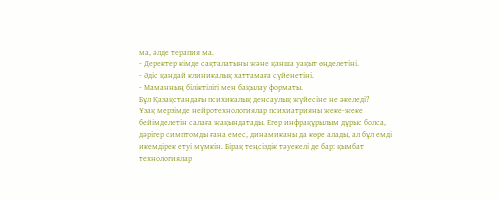ма, әлде терапия ма.
- Деректер кімде сақталатыны және қанша уақыт өңделетіні.
- Әдіс қандай клиникалық хаттамаға сүйенетіні.
- Маманның біліктілігі мен бақылау форматы.
Бұл Қазақстандағы психикалық денсаулық жүйесіне не әкеледі?
Ұзақ мерзімде нейротехнологиялар психиатрияны жеке-жеке бейімделетін салаға жақындатады. Егер инфрақұрылым дұрыс болса, дәрігер симптомды ғана емес, динамиканы да көре алады, ал бұл емді икемдірек етуі мүмкін. Бірақ теңсіздік тәуекелі де бар: қымбат технологиялар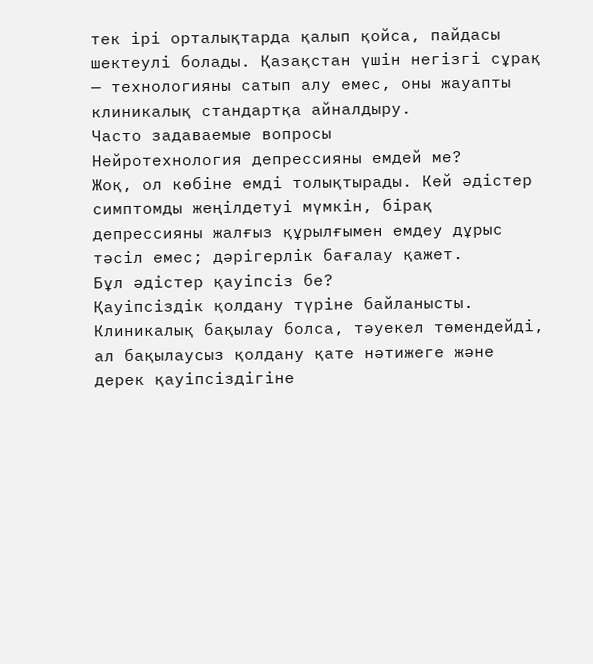тек ірі орталықтарда қалып қойса, пайдасы шектеулі болады. Қазақстан үшін негізгі сұрақ — технологияны сатып алу емес, оны жауапты клиникалық стандартқа айналдыру.
Часто задаваемые вопросы
Нейротехнология депрессияны емдей ме?
Жоқ, ол көбіне емді толықтырады. Кей әдістер симптомды жеңілдетуі мүмкін, бірақ депрессияны жалғыз құрылғымен емдеу дұрыс тәсіл емес; дәрігерлік бағалау қажет.
Бұл әдістер қауіпсіз бе?
Қауіпсіздік қолдану түріне байланысты. Клиникалық бақылау болса, тәуекел төмендейді, ал бақылаусыз қолдану қате нәтижеге және дерек қауіпсіздігіне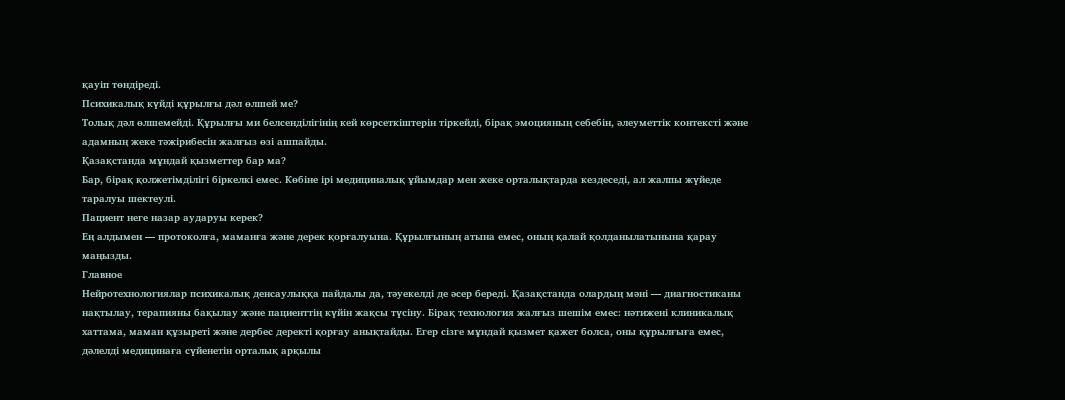қауіп төндіреді.
Психикалық күйді құрылғы дәл өлшей ме?
Толық дәл өлшемейді. Құрылғы ми белсенділігінің кей көрсеткіштерін тіркейді, бірақ эмоцияның себебін, әлеуметтік контексті және адамның жеке тәжірибесін жалғыз өзі ашпайды.
Қазақстанда мұндай қызметтер бар ма?
Бар, бірақ қолжетімділігі біркелкі емес. Көбіне ірі медициналық ұйымдар мен жеке орталықтарда кездеседі, ал жалпы жүйеде таралуы шектеулі.
Пациент неге назар аударуы керек?
Ең алдымен — протоколға, маманға және дерек қорғалуына. Құрылғының атына емес, оның қалай қолданылатынына қарау маңызды.
Главное
Нейротехнологиялар психикалық денсаулыққа пайдалы да, тәуекелді де әсер береді. Қазақстанда олардың мәні — диагностиканы нақтылау, терапияны бақылау және пациенттің күйін жақсы түсіну. Бірақ технология жалғыз шешім емес: нәтижені клиникалық хаттама, маман құзыреті және дербес деректі қорғау анықтайды. Егер сізге мұндай қызмет қажет болса, оны құрылғыға емес, дәлелді медицинаға сүйенетін орталық арқылы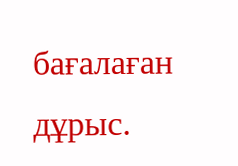бағалаған дұрыс.